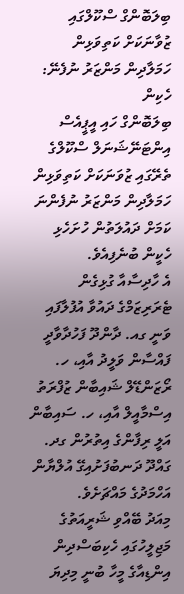ބިލަބޮންގް ސްކޫލްގައި ޒުވާނަކަށް ކަތިވަޅިން ހަމަލާދިން މަންޒަރު ނުފެނޭ: ހެކިން
ބިލަބޮންގް ހައި އީޕީއެސް އިންޓަނޭޝަނަލް ސްކޫލްގެ ތެރޭގައި ޒުވަނަކަށް ކަތިވަޅިން ހަމަލާދިން މަންޒަރު ނުފެންނަ ކަމަށް ދައުލަތުން ހުށަހެޅި ހެކީން ބުނެފިއެވެ.
އެ ހާދިސާއާ ގުޅިގެން ޓެރަރިޒަމްގެ ދައުވާ އުފުލާފައި ވަނީ ގއ. ދާންދޫ ފަހުދާވާދީ ފައްސާން ވަލީދު އާއި، ހ. ރޯޒަންޑޭލް ޝައިބާން ޒުފްރަތު އިސްމާއީލް އާއި، ހ. ސައިބާން އަލީ ރިފާންގެ އިތުރުން ގދ. ގައްދޫ ދަނބުފަށުއިގޭ އުލްޔާން އަހްމަދުގެ މައްޗަށެވެ.
މިއަދު ބޭއްވި ޝަރީއަތުގެ މަޖިލީހުގައި ހެކިބަސްދިން އިންޑިއާގެ މީހާ ބުނީ މިދިޔަ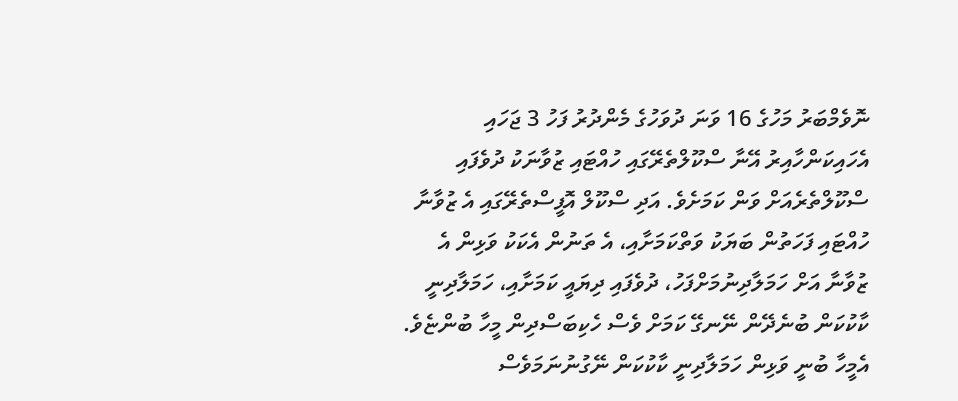ނޮވެމްބަރު މަހުގެ 16 ވަނަ ދުވަހުގެ މެންދުރު ފަހު 3 ޖަހައި އެހައިކަންހާއިރު އޭނާ ސްކޫލްތެރޭގައި ހުއްޓައި ޒުވާނަކު ދުވެފައި ސްކޫލްތެރެއަށް ވަން ކަމަށެވެ. އަދި ސްކޫލް އޮފީސްތެރޭގައި އެ ޒުވާނާ ހުއްޓައި ފަހަތުން ބަޔަކު ވަތްކަމަށާއި، އެ ތަނުން އެކަކު ވަޅިން އެ ޒުވާނާ އަށް ހަމަލާދިނުމަށްފަހު، ދުވެފައި ދިޔައީ ކަމަށާއި، ހަމަލާދިނީ ކާކުކަން ބުނެދޭން ނޭނގޭ ކަމަށް ވެސް ހެކިބަސްދިން މީހާ ބުންޏެވެ.
އެމީހާ ބުނީ ވަޅިން ހަމަލާދިނީ ކާކުކަން ނޭގުނުނަމަވެސް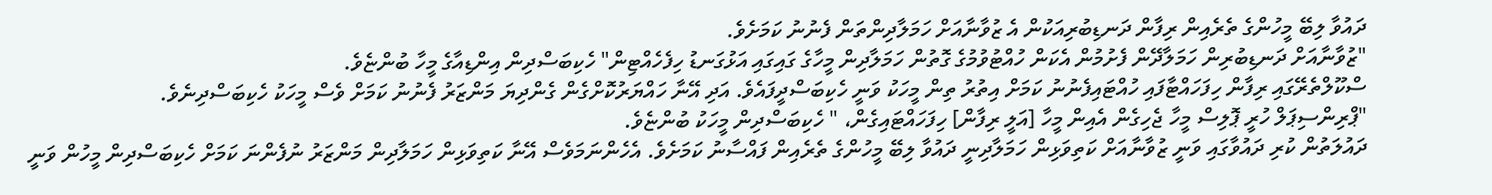ދައުވާ ލިބޭ މީހުންގެ ތެރެއިން ރިފާން ދަނޑިބުރިއަކުން އެ ޒުވާނާއަށް ހަމަލާދިންތަން ފެނުނު ކަމަށެވެ.
"ޒުވާނާއަށް ދަނޑިބުރިން ހަމަލާދޭން ފެށުމުން އެކަން ހުއްޓުވުމުގެ ގޮތުން ހަމަލާދިން މީހާގެ ގައިގައި އަޅުގަނޑު ހިފެހެއްޓިން" ހެކިބަސްދިން އިންޑިއާގެ މީހާ ބުންޏެވެ.
ސްކޫލްތެރޭގައި ރިފާން ހިފަހައްޓާފައި ހުއްޓައިފެނުނު ކަމަށް އިތުރު ތިން މީހަކު ވަނީ ހެކިބަސްދީފައެވެ. އަދި އޭނާ ހައްޔަރުކޮށްގެން ގެންދިޔަ މަންޒަރު ފެނުނު ކަމަށް ވެސް މީހަކު ހެކިބަސްދިނެވެ.
"ޕްރިންސިޕަލް ހުރީ ޕޮލިސް މީހާ ޖެހިގެން އެއިން މީހާ [އަލީ ރިފާން] ހިފަހައްޓައިގެން، " ހެކިބަސްދިން މީހަކު ބުންޏެވެ.
ދައުލަތުން ކުރި ދައުވާގައި ވަނީ ޒުވާނާއަށް ކަތިވަޅިން ހަމަލާދިނީ ދައުވާ ލިބޭ މީހުންގެ ތެރެއިން ފައްސާނު ކަމަށެވެ. އެހެންނަމަވެސް އޭނާ ކަތިވަޅިން ހަމަލާދިން މަންޒަރު ނުފެންނަ ކަމަށް ހެކިބަސްދިން މީހުން ވަނީ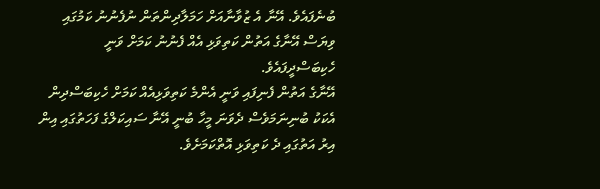ބުނެފައެވެ. އޭނާ އެ ޒުވާނާއަށް ހަމަލާދިންތަން ނުފެނުނު ކަމުގައި ވިޔަސް އޭނާގެ އަތުން ކަތިވަޅި އެއް ފެނުނު ކަމަށް ވަނީ ހެކިބަސްދީފައެވެ.
އޭނާގެ އަތުން ފެނިފައި ވަނީ އެންމެ ކަތިވަޅިއެއް ކަމަށް ހެކިބަސްދިން އެކަކު ބުނިނަމަވެސް ދެވަނަ މީހާ ބުނީ އޭނާ ސައިކަލްގެ ފަހަތުގައި އިން އިރު އަތުގައި ދެ ކަތިވަޅި އޮތްކަމަށެވެ.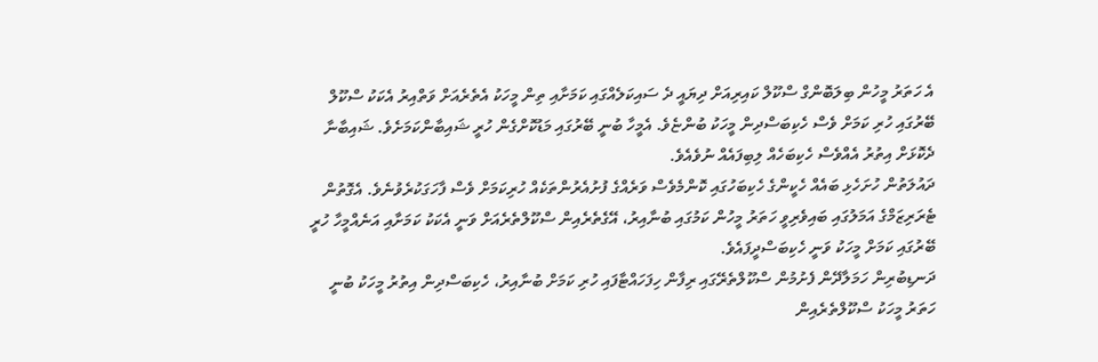އެ ހަތަރު މީހުން ބިލަބޮންގް ސްކޫލް ކައިރިއަށް ދިޔައީ ދެ ސައިކަލެއްގައި ކަމަށާއި ތިން މީހަކު އެތެރެއަށް ވަތްއިރު އެކަކު ސްކޫލް ބޭރުގައި ހުރި ކަމަށް ވެސް ހެކިބަސްދިން މީހަކު ބުންޏެވެ. އެމީހާ ބުނީ ބޭރުގައި މަޑުކޮށްގެން ހުރީ ޝައިބާންކަމަށެވެ. ޝައިބާނާ ދެކޮޅަށް އިތުރު އެއްވެސް ހެކިބަހެއް ލިބިފައެއް ނުވެއެވެ.
ދައުލަތުން ހުށަހެޅި ބައެއް ހެކީންގެ ހެކިބަހުގައި ކޮންމެވެސް ވަރެއްގެ ފުށުއެރުންތަކެއް ހުރިކަމަށް ވެސް ފާހަގަކުރެވުނެވެ. އެގޮތުން ޓެރަރިޒަމްގެ އަމަލުގައި ބައިވެރިވީ ހަތަރު މީހުން ކަމުގައި ބުނާއިރު، އޭގެތެރެއިން ސްކޫލްތެރެއަށް ވަނީ އެކަކު ކަމަށާއި އަނެއްމީހާ ހުރީ ބޭރުގައި ކަމަށް މީހަކު ވަނީ ހެކިބަސްދީފައެވެ.
ދަނޑިބުރިން ހަމަލާދޭން ފެށުމުން ސްކޫލްތެރޭގައި ރިފާން ހިފަހައްޓާފައި ހުރި ކަމަށް ބުނާއިރު، ހެކިބަސްދިން އިތުރު މީހަކު ބުނީ ހަތަރު މީހަކު ސްކޫލްތެރެއިން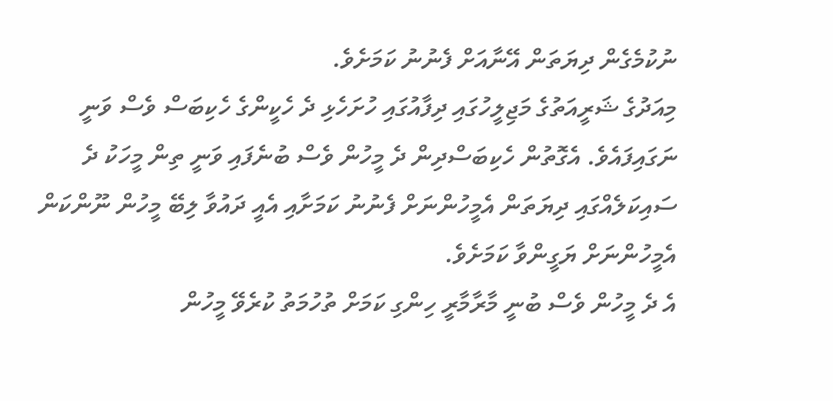ނުކުމެގެން ދިޔަތަން އޭނާއަށް ފެނުނު ކަމަށެވެ.
މިއަދުގެ ޝަރީއަތުގެ މަޖިލީހުގައި ދިފާއުގައި ހުށަހެޅި ދެ ހެކީންގެ ހެކިބަސް ވެސް ވަނީ ނަގައިފައެވެ. އެގޮތުން ހެކިބަސްދިން ދެ މީހުން ވެސް ބުނެފައި ވަނީ ތިން މީހަކު ދެ ސައިކަލެއްގައި ދިޔަތަން އެމީހުންނަށް ފެނުނު ކަމަށާއި އެއީ ދައުވާ ލިބޭ މީހުން ނޫންކަން އެމީހުންނަށް ޔަގީންވާ ކަމަށެވެ.
އެ ދެ މީހުން ވެސް ބުނީ މާރާމާރީ ހިންގި ކަމަށް ތުހުމަތު ކުރެވޭ މީހުން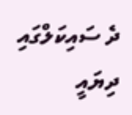ދެ ސައިކަލްގައި ދިޔައީ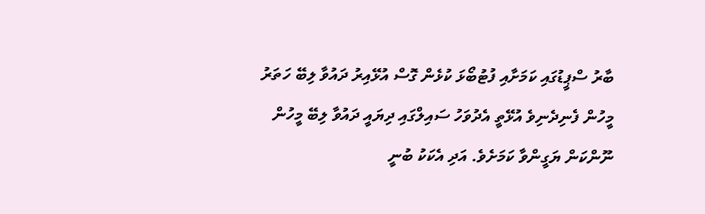ބާރު ސްޕީޑުގައި ކަމަށާއި ފުޓުބޯޅަ ކުޅެން ގޮސް އުޅޭއިރު ދައުވާ ލިބޭ ހަތަރު މީހުން ފެނިދެނިވެ އުޅޭތީ އެދުވަހު ސައިލްގައި ދިޔައީ ދައުވާ ލިބޭ މީހުން ނޫންކަން ޔަގީންވާ ކަމަށެވެ. އަދި އެކަކު ބުނީ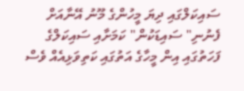ސައިކަލްގައި ދިޔަ މީހުންގެ މޫނު އޭނާއަށް ފެނުނި" ސައިޑަކުން" ކަމަށާއި ސައިކަލްގެ ފަހަތުގައި އިން މީހާގެ އަތުގައި ކަތިވަޅިއެއް ވެސް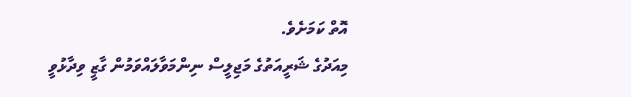އޮތް ކަމަށެވެ.
މިއަދުގެ ޝަރީއަތުގެ މަޖިލީސް ނިންމަވާލައްވަމުން ގާޒީ ވިދާޅުވީ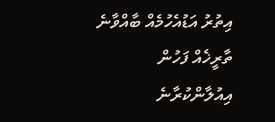އިތުރު އަޑުއެހުމެއް ބާއްވާނެ ތާރީޚެއް ފަހުން އިއުލާންކުރާނެ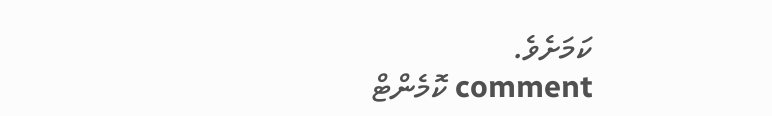ކަމަށެވެ.
comment ކޮމެންޓް